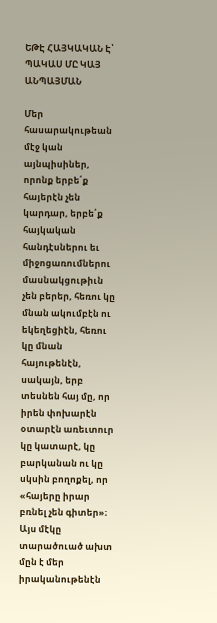ԵԹԷ ՀԱՅԿԱԿԱՆ Է՝ ՊԱԿԱՍ ՄԸ ԿԱՅ ԱՆՊԱՅՄԱՆ

Մեր հասարակութեան մէջ կան այնպիսիներ, որոնք երբե՛ք հայերէն չեն կարդար, երբե՛ք հայկական հանդէսներու եւ միջոցառումներու մասնակցութիւն չեն բերեր, հեռու կը մնան ակումբէն ու եկեղեցիէն, հեռու կը մնան հայութենէն, սակայն, երբ տեսնեն հայ մը, որ իրեն փոխարէն օտարէն առեւտուր կը կատարէ, կը բարկանան ու կը սկսին բողոքել, որ «հայերը իրար բռնել չեն գիտեր»։ Այս մէկը տարածուած ախտ մըն է մեր իրականութենէն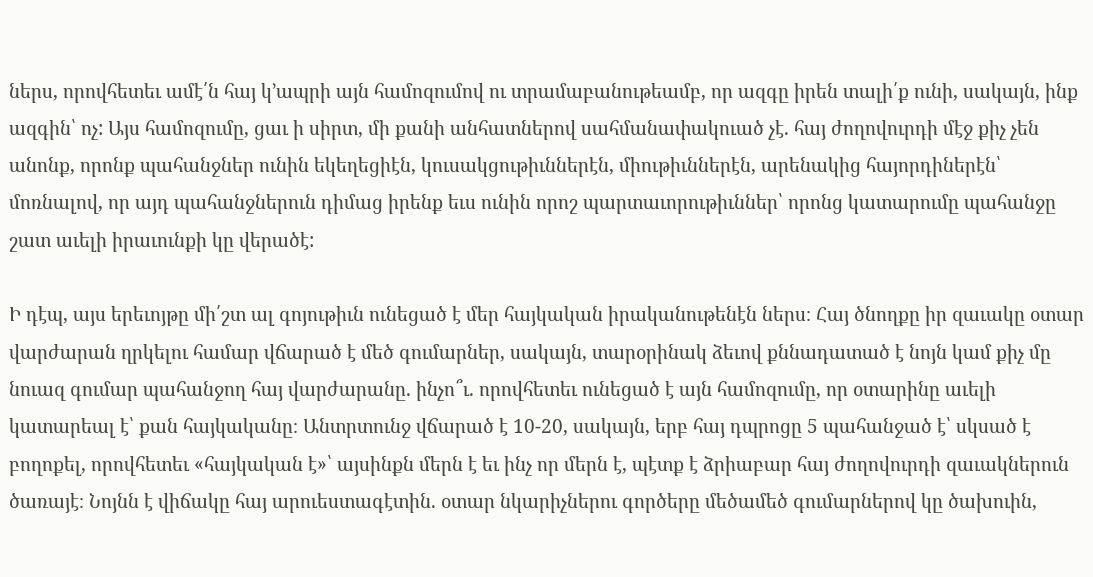ներս, որովհետեւ ամէ՛ն հայ կ՚ապրի այն համոզումով ու տրամաբանութեամբ, որ ազգը իրեն տալի՛ք ունի, սակայն, ինք ազգին՝ ոչ: Այս համոզումը, ցաւ ի սիրտ, մի քանի անհատներով սահմանափակուած չէ. հայ ժողովուրդի մէջ քիչ չեն անոնք, որոնք պահանջներ ունին եկեղեցիէն, կուսակցութիւններէն, միութիւններէն, արենակից հայորդիներէն՝ մոռնալով, որ այդ պահանջներուն դիմաց իրենք եւս ունին որոշ պարտաւորութիւններ՝ որոնց կատարումը պահանջը շատ աւելի իրաւունքի կը վերածէ:

Ի դէպ, այս երեւոյթը մի՛շտ ալ գոյութիւն ունեցած է մեր հայկական իրականութենէն ներս։ Հայ ծնողքը իր զաւակը օտար վարժարան ղրկելու համար վճարած է մեծ գումարներ, սակայն, տարօրինակ ձեւով քննադատած է նոյն կամ քիչ մը նուազ գումար պահանջող հայ վարժարանը. ինչո՞ւ. որովհետեւ ունեցած է այն համոզումը, որ օտարինը աւելի կատարեալ է՝ քան հայկականը։ Անտրտունջ վճարած է 10-20, սակայն, երբ հայ դպրոցը 5 պահանջած է՝ սկսած է բողոքել, որովհետեւ «հայկական է»՝ այսինքն մերն է եւ ինչ որ մերն է, պէտք է ձրիաբար հայ ժողովուրդի զաւակներուն ծառայէ։ Նոյնն է վիճակը հայ արուեստագէտին. օտար նկարիչներու գործերը մեծամեծ գումարներով կը ծախուին,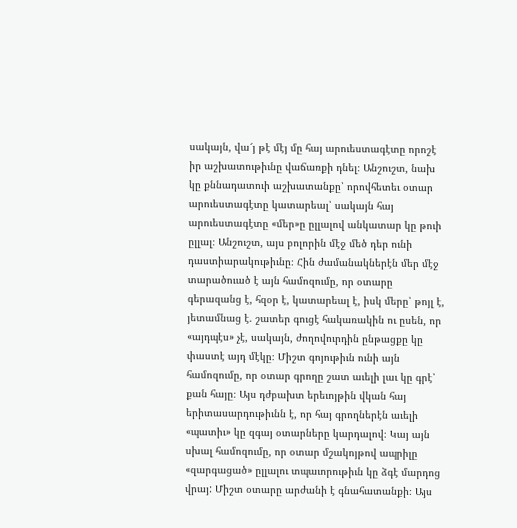սակայն, վա՜յ թէ մէյ մը հայ արուեստագէտը որոշէ իր աշխատութիւնը վաճառքի դնել։ Անշուշտ, նախ կը քննադատուի աշխատանքը՝ որովհետեւ օտար արուեստագէտը կատարեալ՝ սակայն հայ արուեստագէտը «մեր»ը ըլլալով անկատար կը թուի ըլլալ։ Անշուշտ, այս բոլորին մէջ մեծ դեր ունի դաստիարակութիւնը։ Հին ժամանակներէն մեր մէջ տարածուած է այն համոզումը, որ օտարը գերազանց է, հզօր է, կատարեալ է, իսկ մերը՝ թոյլ է, յետամնաց է. շատեր գուցէ հակառակին ու ըսեն, որ «այդպէս» չէ, սակայն, ժողովուրդին ընթացքը կը փաստէ այդ մէկը։ Միշտ գոյութիւն ունի այն համոզումը, որ օտար գրողը շատ աւելի լաւ կը գրէ՝ քան հայը։ Այս դժբախտ երեւոյթին վկան հայ երիտասարդութիւնն է, որ հայ գրողներէն աւելի «պատիւ» կը զգայ օտարները կարդալով։ Կայ այն սխալ համոզումը, որ օտար մշակոյթով ապրիլը «զարգացած» ըլլալու տպաւորութիւն կը ձգէ մարդոց վրայ: Միշտ օտարը արժանի է գնահատանքի։ Այս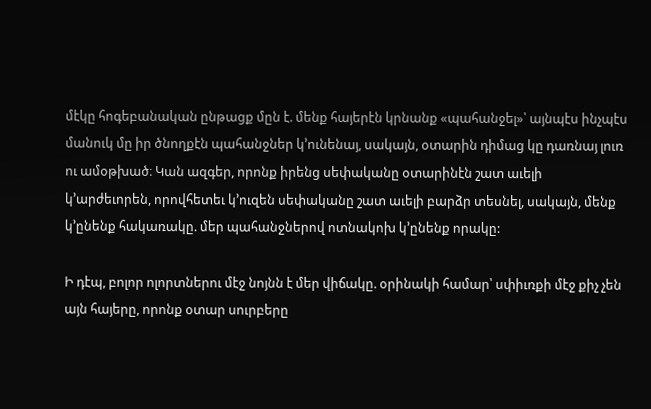մէկը հոգեբանական ընթացք մըն է. մենք հայերէն կրնանք «պահանջել»՝ այնպէս ինչպէս մանուկ մը իր ծնողքէն պահանջներ կ՚ունենայ, սակայն, օտարին դիմաց կը դառնայ լուռ ու ամօթխած։ Կան ազգեր, որոնք իրենց սեփականը օտարինէն շատ աւելի կ՚արժեւորեն, որովհետեւ կ՚ուզեն սեփականը շատ աւելի բարձր տեսնել, սակայն, մենք կ՚ընենք հակառակը. մեր պահանջներով ոտնակոխ կ՚ընենք որակը:

Ի դէպ, բոլոր ոլորտներու մէջ նոյնն է մեր վիճակը. օրինակի համար՝ սփիւռքի մէջ քիչ չեն այն հայերը, որոնք օտար սուրբերը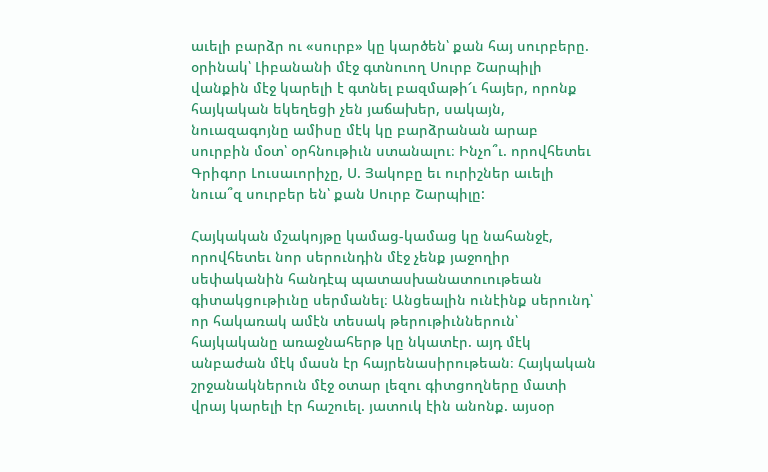աւելի բարձր ու «սուրբ» կը կարծեն՝ քան հայ սուրբերը. օրինակ՝ Լիբանանի մէջ գտնուող Սուրբ Շարպիլի վանքին մէջ կարելի է գտնել բազմաթի՜ւ հայեր, որոնք հայկական եկեղեցի չեն յաճախեր, սակայն, նուազագոյնը ամիսը մէկ կը բարձրանան արաբ սուրբին մօտ՝ օրհնութիւն ստանալու։ Ինչո՞ւ. որովհետեւ Գրիգոր Լուսաւորիչը, Ս. Յակոբը եւ ուրիշներ աւելի նուա՞զ սուրբեր են՝ քան Սուրբ Շարպիլը:

Հայկական մշակոյթը կամաց-կամաց կը նահանջէ, որովհետեւ նոր սերունդին մէջ չենք յաջողիր սեփականին հանդէպ պատասխանատուութեան գիտակցութիւնը սերմանել։ Անցեալին ունէինք սերունդ՝ որ հակառակ ամէն տեսակ թերութիւններուն՝ հայկականը առաջնահերթ կը նկատէր. այդ մէկ անբաժան մէկ մասն էր հայրենասիրութեան։ Հայկական շրջանակներուն մէջ օտար լեզու գիտցողները մատի վրայ կարելի էր հաշուել. յատուկ էին անոնք. այսօր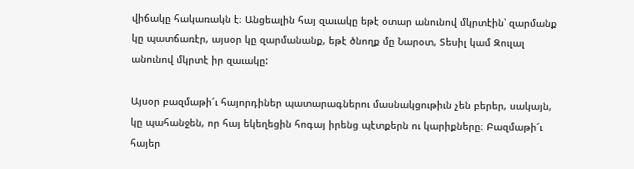վիճակը հակառակն է։ Անցեալին հայ զաւակը եթէ օտար անունով մկրտէին՝ զարմանք կը պատճառէր, այսօր կը զարմանանք, եթէ ծնողք մը Նարօտ, Տեսիլ կամ Զուլալ անունով մկրտէ իր զաւակը:

Այսօր բազմաթի՜ւ հայորդիներ պատարագներու մասնակցութիւն չեն բերեր, սակայն, կը պահանջեն, որ հայ եկեղեցին հոգայ իրենց պէտքերն ու կարիքները։ Բազմաթի՜ւ հայեր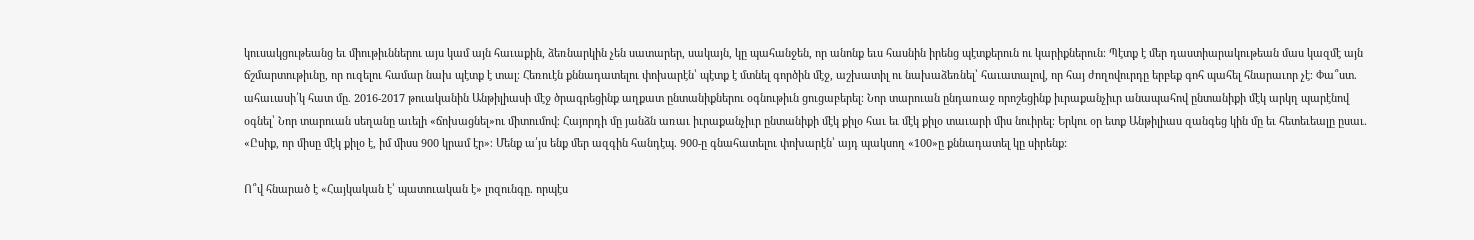կուսակցութեանց եւ միութիւններու այս կամ այն հաւաքին, ձեռնարկին չեն սատարեր, սակայն, կը պահանջեն, որ անոնք եւս հասնին իրենց պէտքերուն ու կարիքներուն։ Պէտք է մեր դաստիարակութեան մաս կազմէ այն ճշմարտութիւնը, որ ուզելու համար նախ պէտք է տալ։ Հեռուէն քննադատելու փոխարէն՝ պէտք է մտնել գործին մէջ, աշխատիլ ու նախաձեռնել՝ հաւատալով, որ հայ ժողովուրդը երբեք գոհ պահել հնարաւոր չէ։ Փա՞ստ. ահաւասի՛կ հատ մը. 2016-2017 թուականին Անթիլիասի մէջ ծրագրեցինք աղքատ ընտանիքներու օգնութիւն ցուցաբերել։ Նոր տարուան ընդառաջ որոշեցինք իւրաքանչիւր անապահով ընտանիքի մէկ արկղ պարէնով օգնել՝ Նոր տարուան սեղանը աւելի «ճոխացնել»ու միտումով։ Հայորդի մը յանձն առաւ իւրաքանչիւր ընտանիքի մէկ քիլօ հաւ եւ մէկ քիլօ տաւարի միս նուիրել։ Երկու օր ետք Անթիլիաս զանգեց կին մը եւ հետեւեալը ըսաւ. «Ըսիք, որ միսը մէկ քիլօ է, իմ միսս 900 կրամ էր»։ Մենք ա՛յս ենք մեր ազգին հանդէպ. 900-ը գնահատելու փոխարէն՝ այդ պակսող «100»ը քննադատել կը սիրենք:

Ո՞վ հնարած է «Հայկական է՝ պատուական է» լոզունգը. որպէս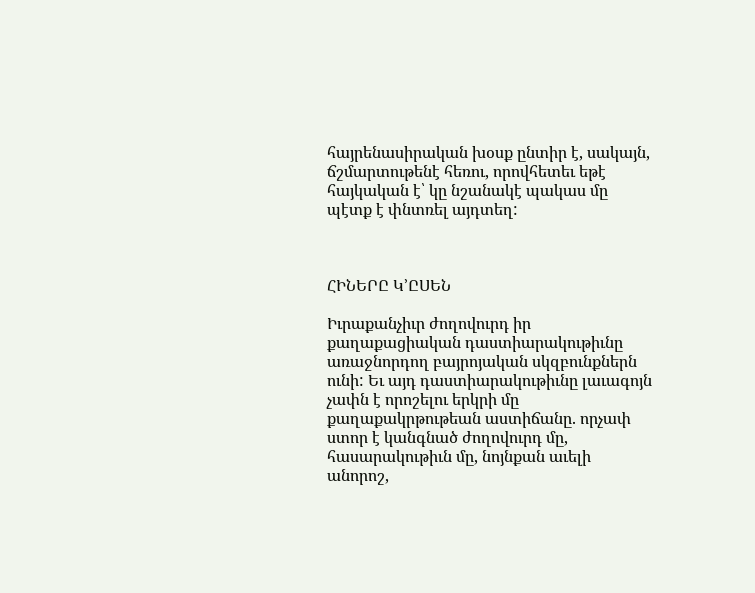հայրենասիրական խօսք ընտիր է, սակայն, ճշմարտութենէ հեռու, որովհետեւ եթէ հայկական է՝ կը նշանակէ պակաս մը պէտք է փնտռել այդտեղ:



ՀԻՆԵՐԸ Կ՚ԸՍԵՆ

Իւրաքանչիւր ժողովուրդ իր քաղաքացիական դաստիարակութիւնը առաջնորդող բայրոյական սկզբունքներն ունի: Եւ այդ դաստիարակութիւնը լաւագոյն չափն է որոշելու երկրի մը քաղաքակրթութեան աստիճանը. որչափ ստոր է կանգնած ժողովուրդ մը, հասարակութիւն մը, նոյնքան աւելի անորոշ,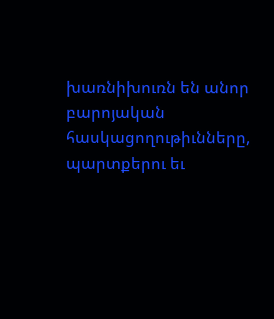խառնիխուռն են անոր բարոյական հասկացողութիւնները, պարտքերու եւ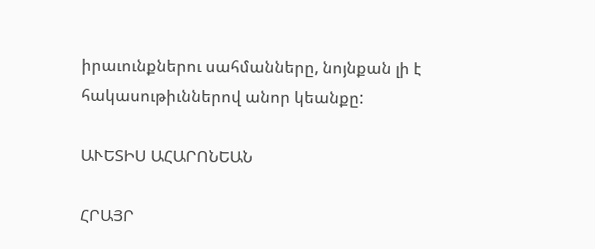իրաւունքներու սահմանները, նոյնքան լի է հակասութիւններով անոր կեանքը:

ԱՒԵՏԻՍ ԱՀԱՐՈՆԵԱՆ

ՀՐԱՅՐ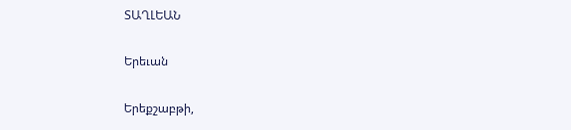ՏԱՂԼԵԱՆ

Երեւան

Երեքշաբթի,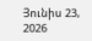Յունիս 23, 2026